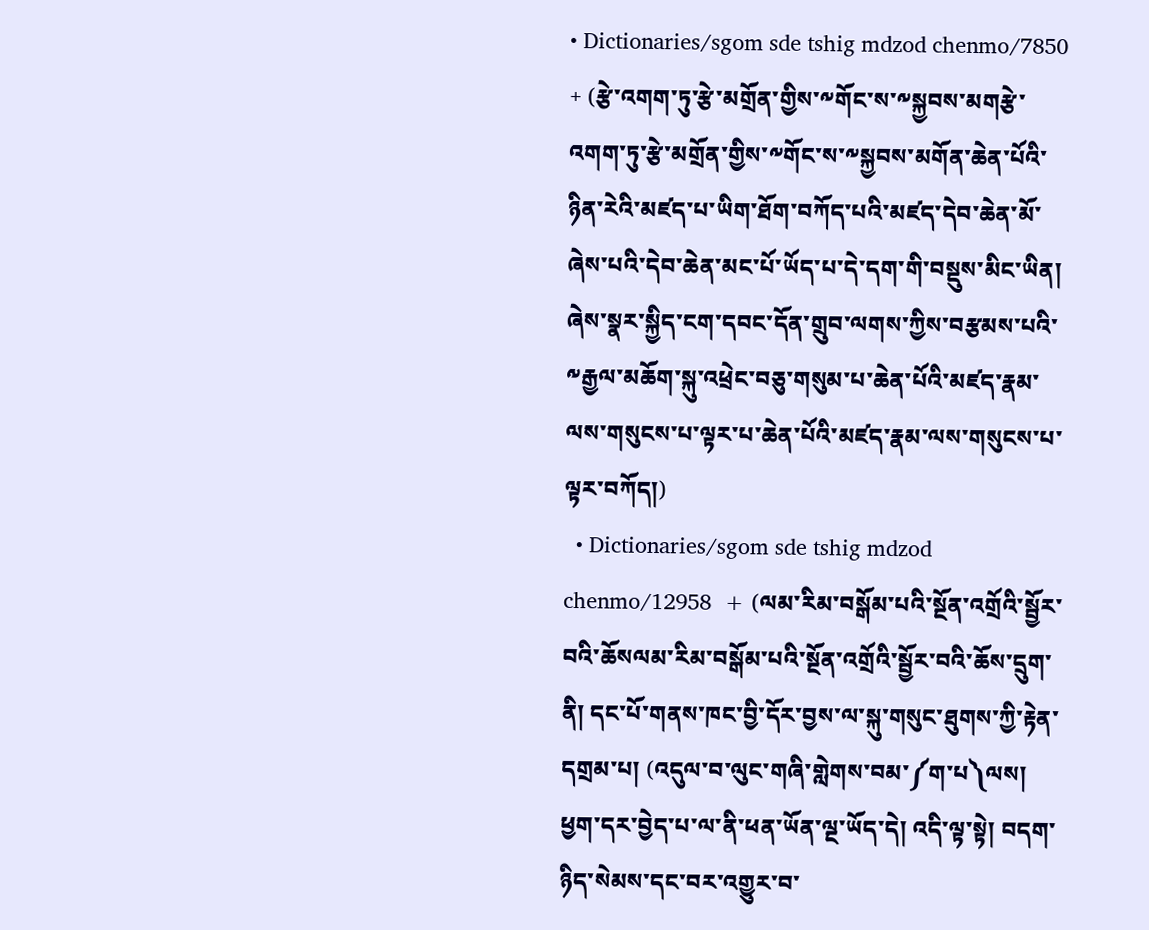• Dictionaries/sgom sde tshig mdzod chenmo/7850  + (རྩེ་འགག་ཏུ་རྩེ་མགྲོན་གྱིས་༸གོང་ས་༸སྐྱབས་མགརྩེ་འགག་ཏུ་རྩེ་མགྲོན་གྱིས་༸གོང་ས་༸སྐྱབས་མགོན་ཆེན་པོའི་ཉིན་རེའི་མཛད་པ་ཡིག་ཐོག་བཀོད་པའི་མཛད་དེབ་ཆེན་མོ་ཞེས་པའི་དེབ་ཆེན་མང་པོ་ཡོད་པ་དེ་དག་གི་བསྡུས་མིང་ཡིན། ཞེས་སྣར་སྐྱིད་ངག་དབང་དོན་གྲུབ་ལགས་ཀྱིས་བརྩམས་པའི་༸རྒྱལ་མཆོག་སྐུ་འཕྲེང་བཅུ་གསུམ་པ་ཆེན་པོའི་མཛད་རྣམ་ལས་གསུངས་པ་ལྟར་པ་ཆེན་པོའི་མཛད་རྣམ་ལས་གསུངས་པ་ལྟར་བཀོད།)
  • Dictionaries/sgom sde tshig mdzod chenmo/12958  + (ལམ་རིམ་བསྒོམ་པའི་སྔོན་འགྲོའི་སྦྱོར་བའི་ཆོསལམ་རིམ་བསྒོམ་པའི་སྔོན་འགྲོའི་སྦྱོར་བའི་ཆོས་དྲུག་ནི། དང་པོ་གནས་ཁང་བྱི་དོར་བྱས་ལ་སྐུ་གསུང་ཐུགས་ཀྱི་རྟེན་དགྲམ་པ། (འདུལ་བ་ལུང་གཞི་གླེགས་བམ་༼ག་པ༽ལས། ཕྱག་དར་བྱེད་པ་ལ་ནི་ཕན་ཡོན་ལྔ་ཡོད་དེ། འདི་ལྟ་སྟེ། བདག་ཉིད་སེམས་དང་བར་འགྱུར་བ་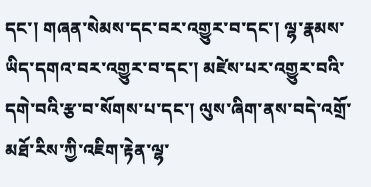དང་། གཞན་སེམས་དང་བར་འགྱུར་བ་དང་། ལྷ་རྣམས་ཡིད་དགའ་བར་འགྱུར་བ་དང་། མཛེས་པར་འགྱུར་བའི་དགེ་བའི་རྩ་བ་སོགས་པ་དང་། ལུས་ཞིག་ནས་བདེ་འགྲོ་མཐོ་རིས་ཀྱི་འཇིག་རྟེན་ལྷ་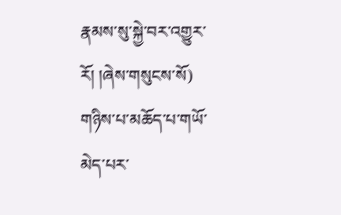རྣམས་སུ་སྐྱེ་བར་འགྱུར་རོ། །ཞེས་གསུངས་སོ) གཉིས་པ་མཆོད་པ་གཡོ་མེད་པར་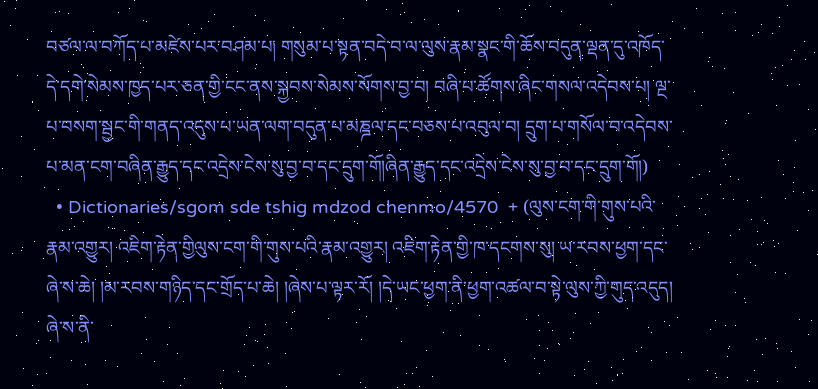བཙལ་ལ་བཀོད་པ་མཛེས་པར་བཤམ་པ། གསུམ་པ་སྟན་བདེ་བ་ལ་ལུས་རྣམ་སྣང་གི་ཆོས་བདུན་ལྡན་དུ་འཁོད་དེ་དགེ་སེམས་ཁྱད་པར་ཅན་གྱི་ངང་ནས་སྐྱབས་སེམས་སོགས་བྱ་བ། བཞི་པ་ཚོགས་ཞིང་གསལ་འདེབས་པ། ལྔ་པ་བསག་སྦྱང་གི་གནད་འདུས་པ་ཡན་ལག་བདུན་པ་མཎྜལ་དང་བཅས་པ་འབུལ་བ། དྲུག་པ་གསོལ་བ་འདེབས་པ་མན་ངག་བཞིན་རྒྱུད་དང་འདྲེས་ངེས་སུ་བྱ་བ་དང་དྲུག་གོ།ཞིན་རྒྱུད་དང་འདྲེས་ངེས་སུ་བྱ་བ་དང་དྲུག་གོ།)
  • Dictionaries/sgom sde tshig mdzod chenmo/4570  + (ལུས་ངག་གི་གུས་པའི་རྣམ་འགྱུར། འཇིག་རྟེན་གྱིལུས་ངག་གི་གུས་པའི་རྣམ་འགྱུར། འཇིག་རྟེན་གྱི་ཁ་དངགས་སུ། ཡ་རབས་ཕྱག་དང་ཞེ་ས་ཆེ། །མ་རབས་གཉིད་དང་གྲོད་པ་ཆེ། །ཞེས་པ་ལྟར་རོ། །དེ་ཡང་ཕྱག་ནི་ཕྱག་འཚལ་བ་སྟེ་ལུས་ཀྱི་གུད་འདུད། ཞེ་ས་ནི་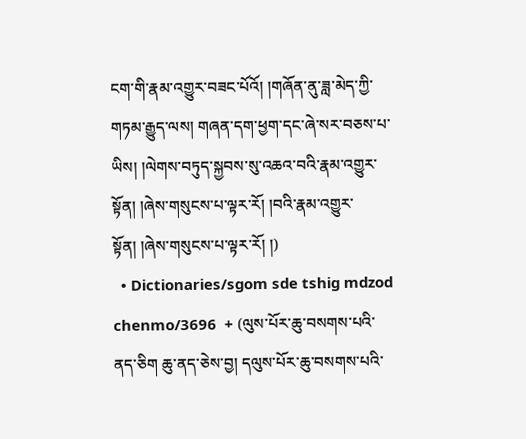ངག་གི་རྣམ་འགྱུར་བཟང་པོའོ། །གཞོན་ནུ་ཟླ་མེད་ཀྱི་གཏམ་རྒྱུད་ལས། གཞན་དག་ཕྱག་དང་ཞེ་སར་བཅས་པ་ཡིས། །ལེགས་བཏུད་སྐྱབས་སུ་འཆའ་བའི་རྣམ་འགྱུར་སྟོན། །ཞེས་གསུངས་པ་ལྟར་རོ། །བའི་རྣམ་འགྱུར་སྟོན། །ཞེས་གསུངས་པ་ལྟར་རོ། །)
  • Dictionaries/sgom sde tshig mdzod chenmo/3696  + (ལུས་པོར་ཆུ་བསགས་པའི་ནད་ཅིག ཆུ་ནད་ཅེས་བྱ། དལུས་པོར་ཆུ་བསགས་པའི་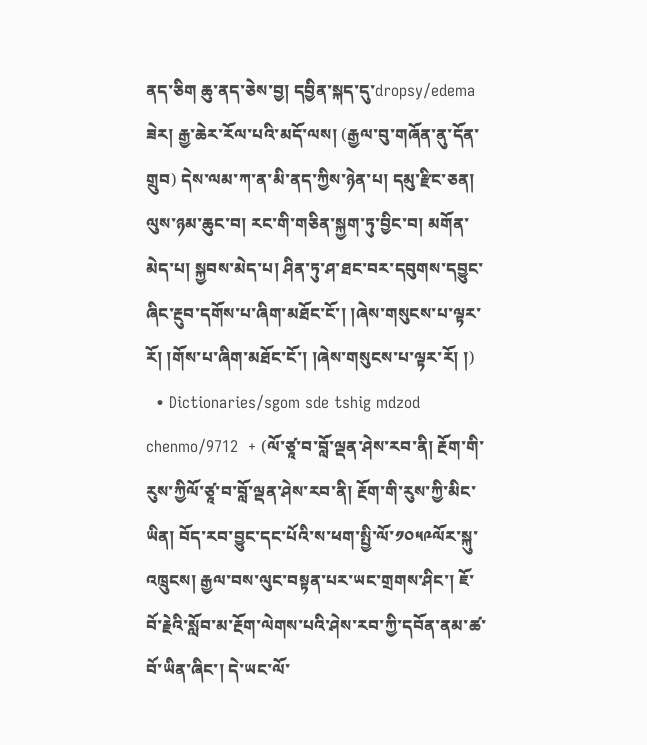ནད་ཅིག ཆུ་ནད་ཅེས་བྱ། དབྱིན་སྐད་དུ་dropsy/edema ཟེར། རྒྱ་ཆེར་རོལ་པའི་མདོ་ལས། (རྒྱལ་བུ་གཞོན་ནུ་དོན་གྲུབ) དེས་ལམ་ཀ་ན་མི་ནད་ཀྱིས་ཉེན་པ། དམུ་རྫིང་ཅན། ལུས་ཉམ་ཆུང་བ། རང་གི་གཅིན་སྐྱག་ཏུ་བྱིང་བ། མགོན་མེད་པ། སྐྱབས་མེད་པ། ཤིན་ཏུ་ཤ་ཐང་བར་དབུགས་དབྱུང་ཞིང་རྔུབ་དགོས་པ་ཞིག་མཐོང་ངོ་། །ཞེས་གསུངས་པ་ལྟར་རོ། །གོས་པ་ཞིག་མཐོང་ངོ་། །ཞེས་གསུངས་པ་ལྟར་རོ། །)
  • Dictionaries/sgom sde tshig mdzod chenmo/9712  + (ལོ་ཙཱ་བ་བློ་ལྡན་ཤེས་རབ་ནི། རྔོག་གི་རུས་ཀྱིལོ་ཙཱ་བ་བློ་ལྡན་ཤེས་རབ་ནི། རྔོག་གི་རུས་ཀྱི་མིང་ཡིན། བོད་རབ་བྱུང་དང་པོའི་ས་ཕག་སྤྱི་ལོ་༡༠༥༩ལོར་སྐུ་འཁྲུངས། རྒྱལ་བས་ལུང་བསྟན་པར་ཡང་གྲགས་ཤིང་། ཇོ་བོ་རྗེའི་སློབ་མ་རྔོག་ལེགས་པའི་ཤེས་རབ་ཀྱི་དབོན་ནམ་ཚ་བོ་ཡིན་ཞིང་། དེ་ཡང་ལོ་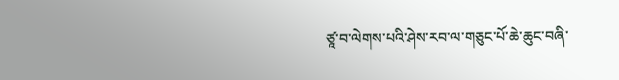ཙཱ་བ་ལེགས་པའི་ཤེས་རབ་ལ་གཅུང་པོ་ཆེ་ཆུང་བཞི་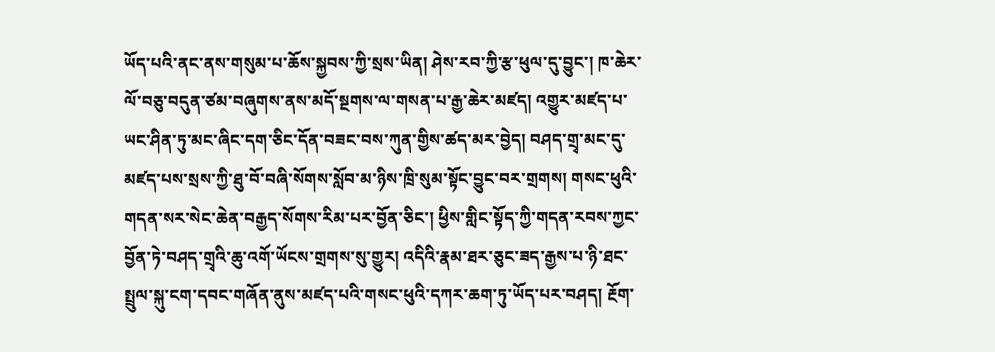ཡོད་པའི་ནང་ནས་གསུམ་པ་ཆོས་སྐྱབས་ཀྱི་སྲས་ཡིན། ཤེས་རབ་ཀྱི་རྩ་ཕུལ་དུ་བྱུང་། ཁ་ཆེར་ལོ་བཅུ་བདུན་ཙམ་བཞུགས་ནས་མདོ་སྔགས་ལ་གསན་པ་རྒྱ་ཆེར་མཛད། འགྱུར་མཛད་པ་ཡང་ཤིན་ཏུ་མང་ཞིང་དག་ཅིང་དོན་བཟང་བས་ཀུན་གྱིས་ཚད་མར་བྱེད། བཤད་གྲྭ་མང་དུ་མཛད་པས་སྲས་ཀྱི་ཐུ་བོ་བཞི་སོགས་སློབ་མ་ཉིས་ཁྲི་སུམ་སྟོང་བྱུང་བར་གྲགས། གསང་ཕུའི་གདན་སར་སེང་ཆེན་བརྒྱད་སོགས་རིམ་པར་བྱོན་ཅིང་། ཕྱིས་གླིང་སྟོད་ཀྱི་གདན་རབས་ཀྱང་བྱོན་ཏེ་བཤད་གྲྭའི་ཆུ་འགོ་ཡོངས་གྲགས་སུ་གྱུར། འདིའི་རྣམ་ཐར་ཅུང་ཟད་རྒྱས་པ་ཉི་ཐང་སྤྲུལ་སྐུ་ངག་དབང་གཞོན་ནུས་མཛད་པའི་གསང་ཕུའི་དཀར་ཆག་ཏུ་ཡོད་པར་བཤད། རྔོག་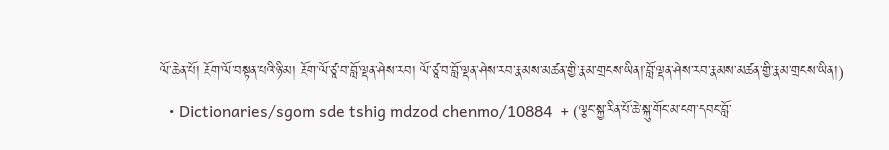ལོ་ཆེན་པོ། རྔོག་ལོ་བསྟན་པའི་ཉི་མ། རྔོག་ལོ་ཙཱ་བ་བློ་ལྡན་ཤེས་རབ། ལོ་ཙཱ་བ་བློ་ལྡན་ཤེས་རབ་རྣམས་མཚན་གྱི་རྣམ་གྲངས་ཡིན།་བློ་ལྡན་ཤེས་རབ་རྣམས་མཚན་གྱི་རྣམ་གྲངས་ཡིན།)
  • Dictionaries/sgom sde tshig mdzod chenmo/10884  + (ལྕང་སྐྱ་རིན་པོ་ཆེ་སྐུ་གོང་མ་ངག་དབང་བློ་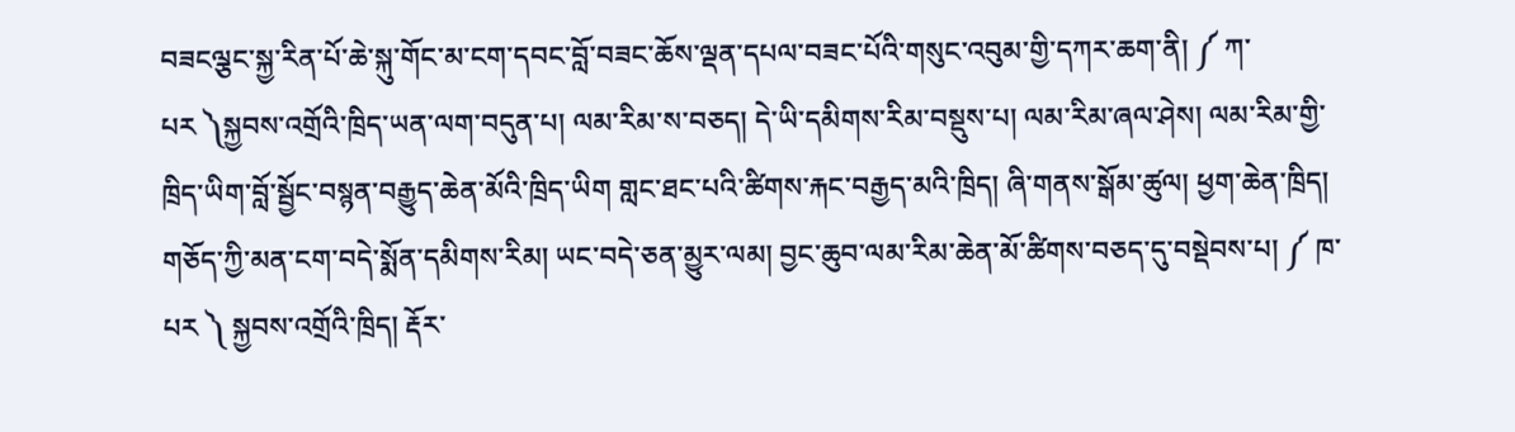བཟངལྕང་སྐྱ་རིན་པོ་ཆེ་སྐུ་གོང་མ་ངག་དབང་བློ་བཟང་ཆོས་ལྡན་དཔལ་བཟང་པོའི་གསུང་འབུམ་གྱི་དཀར་ཆག་ནི། ༼ ཀ་པར ༽སྐྱབས་འགྲོའི་ཁྲིད་ཡན་ལག་བདུན་པ། ལམ་རིམ་ས་བཅད། དེ་ཡི་དམིགས་རིམ་བསྡུས་པ། ལམ་རིམ་ཞལ་ཤེས། ལམ་རིམ་གྱི་ཁྲིད་ཡིག་བློ་སྦྱོང་བསྙན་བརྒྱུད་ཆེན་མོའི་ཁྲིད་ཡིག གླང་ཐང་པའི་ཚིགས་རྐང་བརྒྱད་མའི་ཁྲིད། ཞི་གནས་སྒོམ་ཚུལ། ཕྱག་ཆེན་ཁྲིད། གཅོད་ཀྱི་མན་ངག་བདེ་སྨོན་དམིགས་རིམ། ཡང་བདེ་ཅན་མྱུར་ལམ། བྱང་ཆུབ་ལམ་རིམ་ཆེན་མོ་ཚིགས་བཅད་དུ་བསྡེབས་པ། ༼ ཁ་པར ༽ སྐྱབས་འགྲོའི་ཁྲིད། རྡོར་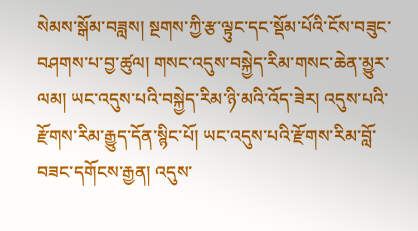སེམས་སྒོམ་བཟླས། སྔགས་ཀྱི་རྩ་ལྟུང་དང་སྡོམ་པོའི་ངོས་བཟུང་བཤགས་པ་བྱ་ཚུལ། གསང་འདུས་བསྐྱེད་རིམ་གསང་ཆེན་མྱུར་ལམ། ཡང་འདུས་པའི་བསྐྱེད་རིམ་ཉི་མའི་འོད་ཟེར། འདུས་པའི་རྫོགས་རིམ་རྒྱུད་དོན་སྙིང་པོ། ཡང་འདུས་པའི་རྫོགས་རིམ་བློ་བཟང་དགོངས་རྒྱན། འདུས་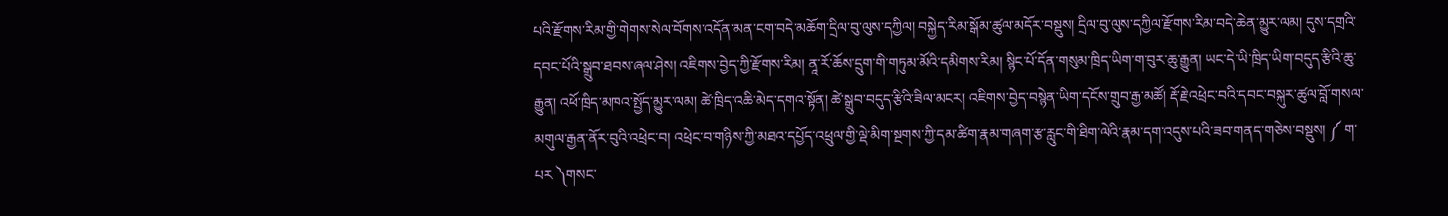པའི་རྫོགས་རིམ་གྱི་གེགས་སེལ་བོགས་འདོན་མན་ངག་བདེ་མཆོག་དྲིལ་བུ་ལུས་དཀྱིལ། བསྐྱེད་རིམ་སྒོམ་ཚུལ་མདོར་བསྡུས། དྲིལ་བུ་ལུས་དཀྱིལ་རྫོགས་རིམ་བདེ་ཆེན་མྱུར་ལམ། དུས་དགྲའི་དབང་པོའི་སྒྲུབ་ཐབས་ཞལ་ཤེས། འཇིགས་བྱེད་ཀྱི་རྫོགས་རིམ། ནཱ་རོ་ཆོས་དྲུག་གི་གཏུམ་མོའི་དམིགས་རིམ། སྙིང་པོ་དོན་གསུམ་ཁྲིད་ཡིག་ག་བུར་ཆུ་རྒྱུན། ཡང་དེ་ཡི་ཁྲིད་ཡིག་བདུད་རྩིའི་ཆུ་རྒྱུན། འཕོ་ཁྲིད་མཁའ་སྤྱོད་མྱུར་ལམ། ཚེ་ཁྲིད་འཆི་མེད་དགའ་སྟོན། ཚེ་སྒྲུབ་བདུད་རྩིའི་ཟིལ་མངར། འཇིགས་བྱེད་བསྙེན་ཡིག་དངོས་གྲུབ་རྒྱ་མཚོ། རྡོ་རྗེ་འཕྲེང་བའི་དབང་བསྐུར་ཚུལ་བློ་གསལ་མགུལ་རྒྱན་ནོར་བུའི་འཕྲེང་བ། འཕྲེང་བ་གཉིས་ཀྱི་མཐའ་དཔྱོད་འཕྲུལ་གྱི་ལྡེ་མིག་སྔགས་ཀྱི་དམ་ཚིག་རྣམ་གཞག་རྩ་རླུང་གི་ཐིག་ལེའི་རྣམ་དག་འདུས་པའི་ཟབ་གནད་གཅེས་བསྡུས། ༼ ག་པར ༽གསང་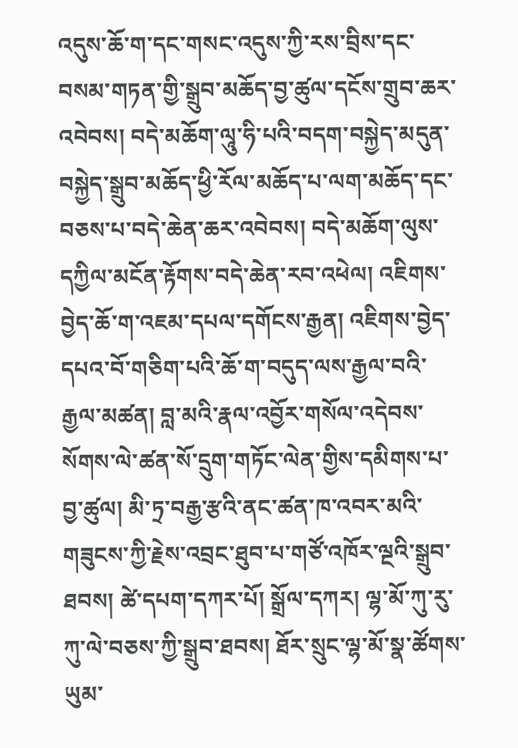འདུས་ཆོ་ག་དང་གསང་འདུས་ཀྱི་རས་བྲིས་དང་བསམ་གཏན་གྱི་སྒྲུབ་མཆོད་བྱ་ཚུལ་དངོས་གྲུབ་ཆར་འབེབས། བདེ་མཆོག་ལཱུ་ཧི་པའི་བདག་བསྐྱེད་མདུན་བསྐྱེད་སྒྲུབ་མཆོད་ཕྱི་རོལ་མཆོད་པ་ལག་མཆོད་དང་བཅས་པ་བདེ་ཆེན་ཆར་འབེབས། བདེ་མཆོག་ལུས་དཀྱིལ་མངོན་རྟོགས་བདེ་ཆེན་རབ་འཕེལ། འཇིགས་བྱེད་ཆོ་ག་འཇམ་དཔལ་དགོངས་རྒྱན། འཇིགས་བྱེད་དཔའ་བོ་གཅིག་པའི་ཆོ་ག་བདུད་ལས་རྒྱལ་བའི་རྒྱལ་མཚན། བླ་མའི་རྣལ་འབྱོར་གསོལ་འདེབས་སོགས་ལེ་ཚན་སོ་དྲུག་གཏོང་ལེན་གྱིས་དམིགས་པ་བྱ་ཚུལ། མི་ཏྲ་བརྒྱ་རྩའི་ནང་ཚན་ཁ་འབར་མའི་གཟུངས་ཀྱི་རྗེས་འབྲང་ཐུབ་པ་གཙོ་འཁོར་ལྔའི་སྒྲུབ་ཐབས། ཚེ་དཔག་དཀར་པོ། སྒྲོལ་དཀར། ལྷ་མོ་ཀུ་རུ་ཀུ་ལེ་བཅས་ཀྱི་སྒྲུབ་ཐབས། ཐོར་སྲུང་ལྷ་མོ་སྣ་ཚོགས་ཡུམ་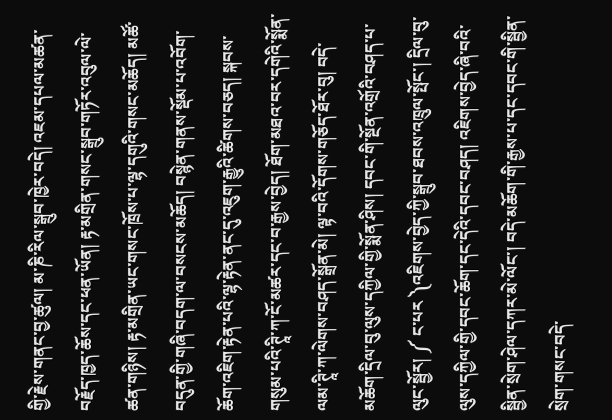གྱི་རྗེས་གནང་བྱ་ཚུལ། མ་ཎི་རིལ་སྒྲུབ་ཁྱེར་བདེ། འཇམ་དཔལ་མཚན་བརྗོད་ཁྱད་ཆོས་དང་ཕན་ཡོན། རྟ་མགྲིན་གསང་སྒྲུབ་གཏོར་འབུལ་ལེ་ཚན་གཉིས། རྟ་མགྲིན་ཡང་གསང་ཁྲོས་པ་ལྷ་དགུའི་གསང་མཆོད། མཚོ་བདུན་གྱི་གཞི་བདག་ལ་བསངས་མཆོད། བསྙེན་གནས་སྡོམ་པ་འབོག་ཆོག་འཇིག་རྟེན་པའི་ལྷ་རྟེན་ནང་དུ་འཇུག་རྒྱུའི་ཚིགས་བཅད། སྐབས་གསུམ་པའི་ཊཱི་ཀ་ངོ་མཚར་དང་བ་རྒྱས་བྱེད། ཐོག་མཐའ་བར་དགེའི་སྨོན་ལམ་ཊཱི་ཀ་ལེགས་བཤད་སྒྲོན་མེ། ལྟ་བའི་དོགས་གཅོད་ཐོར་བུ། བདེ་མཆོག་དྲིལ་བུ་ལུས་དཀྱིལ་གྱི་སྨོན་ཤིས། དབང་གི་སྔོན་འགྲོའི་བཤད་པ་ལུང་སྦྱོར། ༼ ང་པར ༽འཇིགས་བྱེད་ཀྱི་སྒྲུབ་ཐབས་འཁྲུལ་སྤོང་། དྲིལ་བུ་ལུས་དཀྱིལ་གྱི་དབང་ཆོག་དང་དེའི་དབང་བཤད། འཇིགས་བྱེད་ཞི་བའི་སྦྱིན་སྲེག་ཤེལ་དཀར་མེ་ལོང་། བདེ་མཆོག་གི་རྒྱས་པ་དང་དབང་གི་སྦྱིན་སྲེག་གསང་བདེ་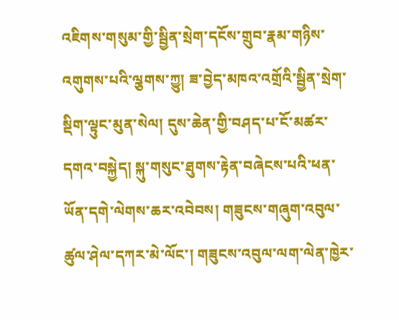འཇིགས་གསུམ་གྱི་སྦྱིན་སྲེག་དངོས་གྲུབ་རྣམ་གཉིས་འགུགས་པའི་ལྕགས་ཀྱུ། ཟ་བྱེད་མཁའ་འགྲོའི་སྦྱིན་སྲེག་སྡིག་ལྟུང་མུན་སེལ། དུས་ཆེན་གྱི་བཤད་པ་ངོ་མཚར་དགའ་བསྐྱེད། སྐུ་གསུང་ཐུགས་རྟེན་བཞེངས་པའི་ཕན་ཡོན་དགེ་ལེགས་ཆར་འབེབས། གཟུངས་གཞུག་འབུལ་ཚུལ་ཤེལ་དཀར་མེ་ལོང་། གཟུངས་འབུལ་ལག་ལེན་ཁྱེར་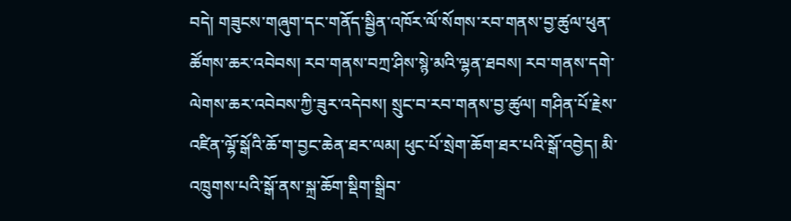བདེ། གཟུངས་གཞུག་དང་གནོད་སྦྱིན་འཁོར་ལོ་སོགས་རབ་གནས་བྱ་ཚུལ་ཕུན་ཚོགས་ཆར་འབེབས། རབ་གནས་བཀྲ་ཤིས་སྙེ་མའི་ལྷན་ཐབས། རབ་གནས་དགེ་ལེགས་ཆར་འབེབས་ཀྱི་ཟུར་འདེབས། སྲུང་བ་རབ་གནས་བྱ་ཚུལ། གཤིན་པོ་རྗེས་འཛིན་ལྷོ་སྒོའི་ཆོ་ག་བྱང་ཆེན་ཐར་ལམ། ཕུང་པོ་སྲེག་ཆོག་ཐར་པའི་སྒོ་འབྱེད། མི་འཁྲུགས་པའི་སྒོ་ནས་སྐྲ་ཆོག་སྡིག་སྒྲིབ་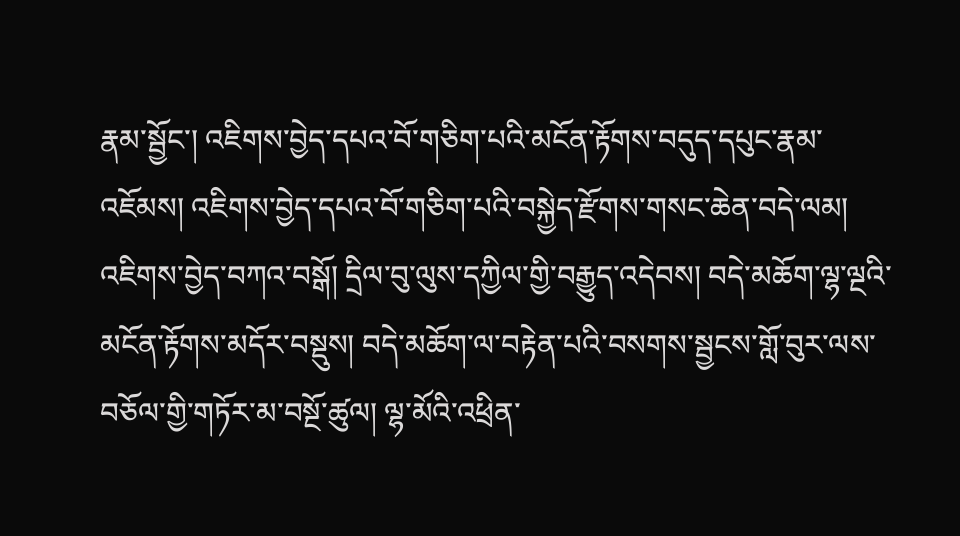རྣམ་སྦྱོང་། འཇིགས་བྱེད་དཔའ་བོ་གཅིག་པའི་མངོན་རྟོགས་བདུད་དཔུང་རྣམ་འཇོམས། འཇིགས་བྱེད་དཔའ་བོ་གཅིག་པའི་བསྐྱེད་རྫོགས་གསང་ཆེན་བདེ་ལམ། འཇིགས་བྱེད་བཀའ་བསྒོ། དྲིལ་བུ་ལུས་དཀྱིལ་གྱི་བརྒྱུད་འདེབས། བདེ་མཆོག་ལྷ་ལྔའི་མངོན་རྟོགས་མདོར་བསྡུས། བདེ་མཆོག་ལ་བརྟེན་པའི་བསགས་སྦྱངས་གློ་བུར་ལས་བཅོལ་གྱི་གཏོར་མ་བསྔོ་ཚུལ། ལྷ་མོའི་འཕྲིན་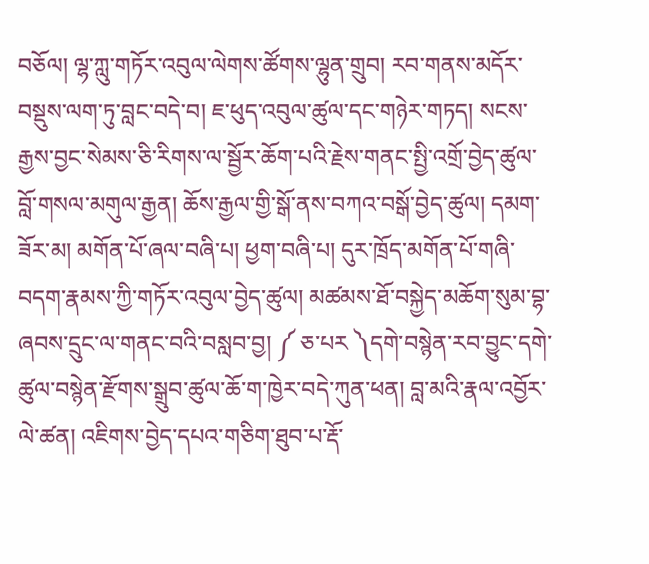བཅོལ། ལྷ་ཀླུ་གཏོར་འབུལ་ལེགས་ཚོགས་ལྷུན་གྲུབ། རབ་གནས་མདོར་བསྡུས་ལག་ཏུ་བླང་བདེ་བ། ཇ་ཕུད་འབུལ་ཚུལ་དང་གཉེར་གཏད། སངས་རྒྱས་བྱང་སེམས་ཅི་རིགས་ལ་སྦྱོར་ཆོག་པའི་རྗེས་གནང་སྤྱི་འགྲོ་བྱེད་ཚུལ་བློ་གསལ་མགུལ་རྒྱན། ཆོས་རྒྱལ་གྱི་སྒོ་ནས་བཀའ་བསྒོ་བྱེད་ཚུལ། དམག་ཟོར་མ། མགོན་པོ་ཞལ་བཞི་པ། ཕྱག་བཞི་པ། དུར་ཁྲོད་མགོན་པོ་གཞི་བདག་རྣམས་ཀྱི་གཏོར་འབུལ་བྱེད་ཚུལ། མཚམས་ཐོ་བསྐྱེད་མཆོག་སུམ་བྷ་ཞབས་དྲུང་ལ་གནང་བའི་བསླབ་བྱ། ༼ ཅ་པར ༽དགེ་བསྙེན་རབ་བྱུང་དགེ་ཚུལ་བསྙེན་རྫོགས་སྒྲུབ་ཚུལ་ཆོ་ག་ཁྱེར་བདེ་ཀུན་ཕན། བླ་མའི་རྣལ་འབྱོར་ལེ་ཚན། འཇིགས་བྱེད་དཔའ་གཅིག་ཐུབ་པ་རྡོ་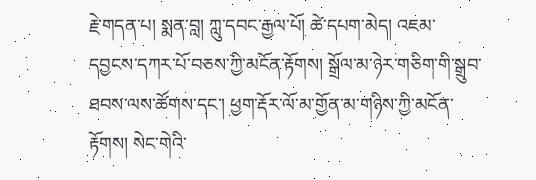རྗེ་གདན་པ། སྨན་བླ། ཀླུ་དབང་རྒྱལ་པོ། ཚེ་དཔག་མེད། འཇམ་དབྱངས་དཀར་པོ་བཅས་ཀྱི་མངོན་རྟོགས། སྒྲོལ་མ་ཉེར་གཅིག་གི་སྒྲུབ་ཐབས་ལས་ཚོགས་དང་། ཕྱག་རྡོར་ལོ་མ་གྱོན་མ་གཉིས་ཀྱི་མངོན་རྟོགས། སེང་གེའི་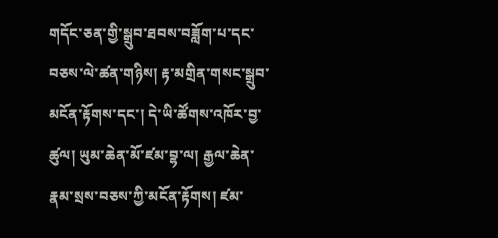གདོང་ཅན་གྱི་སྒྲུབ་ཐབས་བཟློག་པ་དང་བཅས་ལེ་ཚན་གཉིས། རྟ་མགྲིན་གསང་སྒྲུབ་མངོན་རྟོགས་དང་། དེ་ཡི་ཚོགས་འཁོར་བྱ་ཚུལ། ཡུམ་ཆེན་མོ་ཛམ་བྷ་ལ། རྒྱལ་ཆེན་རྣམ་སྲས་བཅས་ཀྱི་མངོན་རྟོགས། ཛམ་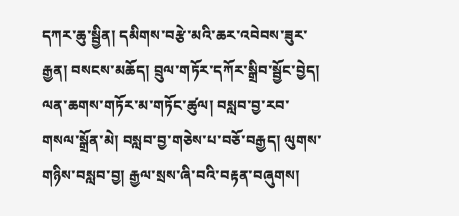དཀར་ཆུ་སྦྱིན། དམིགས་བརྩེ་མའི་ཆར་འབེབས་ཟུར་རྒྱན། བསངས་མཆོད། བྲུལ་གཏོར་དཀོར་སྒྲིབ་སྦྱོང་བྱེད། ལན་ཆགས་གཏོར་མ་གཏོང་ཚུལ། བསླབ་བྱ་རབ་གསལ་སྒྲོན་མེ། བསླབ་བྱ་གཅེས་པ་བཅོ་བརྒྱད། ལུགས་གཉིས་བསླབ་བྱ། རྒྱལ་སྲས་ཞི་བའི་བརྟན་བཞུགས།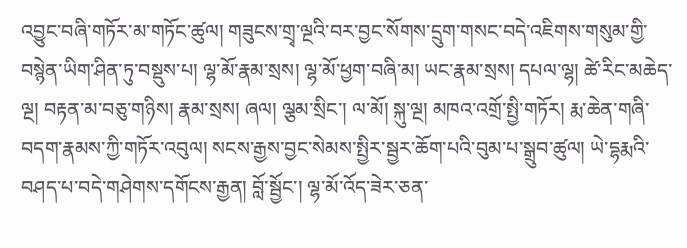འབྱུང་བཞི་གཏོར་མ་གཏོང་ཚུལ། གཟུངས་གྲྭ་ལྔའི་བར་བྱང་སོགས་དྲུག་གསང་བདེ་འཇིགས་གསུམ་གྱི་བསྙེན་ཡིག་ཤིན་ཏུ་བསྡུས་པ། ལྷ་མོ་རྣམ་སྲས། ལྷ་མོ་ཕྱག་བཞི་མ། ཡང་རྣམ་སྲས། དཔལ་ལྷ། ཚེ་རིང་མཆེད་ལྔ། བརྟན་མ་བཅུ་གཉིས། རྣམ་སྲས། ཞལ། ལྕམ་སྲིང་། ལ་མོ། སྐུ་ལྔ། མཁའ་འགྲོ་སྤྱི་གཏོར། རྨ་ཆེན་གཞི་བདག་རྣམས་ཀྱི་གཏོར་འབུལ། སངས་རྒྱས་བྱང་སེམས་སྤྱིར་སྦྱར་ཆོག་པའི་བུམ་པ་སྒྲུབ་ཚུལ། ཡེ་དྷརྨའི་བཤད་པ་བདེ་གཤེགས་དགོངས་རྒྱན། བློ་སྦྱོང་། ལྷ་མོ་འོད་ཟེར་ཅན་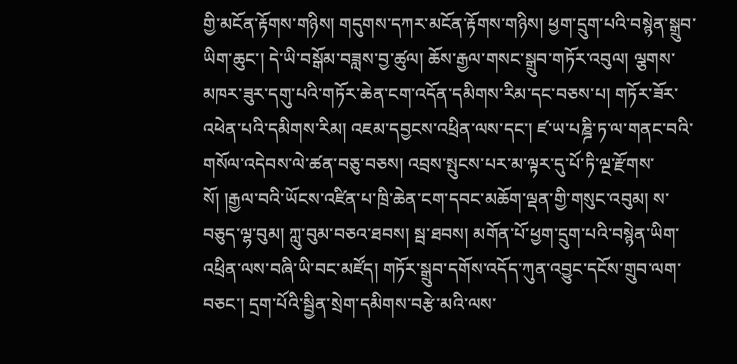གྱི་མངོན་རྟོགས་གཉིས། གདུགས་དཀར་མངོན་རྟོགས་གཉིས། ཕྱག་དྲུག་པའི་བསྙེན་སྒྲུབ་ཡིག་ཆུང་། དེ་ཡི་བསྒོམ་བཟླས་བྱ་ཚུལ། ཆོས་རྒྱལ་གསང་སྒྲུབ་གཏོར་འབུལ། ལྕགས་མཁར་ཟུར་དགུ་པའི་གཏོར་ཆེན་ངག་འདོན་དམིགས་རིམ་དང་བཅས་པ། གཏོར་ཟོར་འཕེན་པའི་དམིགས་རིམ། འཇམ་དབྱངས་འཕྲིན་ལས་དང་། ཛ་ཡ་པཎྜི་ཏ་ལ་གནང་བའི་གསོལ་འདེབས་ལེ་ཚན་བཅུ་བཅས། འབྲས་སྤུངས་པར་མ་ལྟར་དུ་པོ་ཏི་ལྔ་རྫོགས་སོ། །རྒྱལ་བའི་ཡོངས་འཛིན་པ་ཁྲི་ཆེན་ངག་དབང་མཆོག་ལྡན་གྱི་གསུང་འབུམ། ས་བཅུད་ལྷ་བུམ། ཀླུ་བུམ་བཅའ་ཐབས། སྦ་ཐབས། མགོན་པོ་ཕྱག་དྲུག་པའི་བསྙེན་ཡིག་འཕྲིན་ལས་བཞི་ཡི་བང་མཛོད། གཏོར་སྒྲུབ་དགོས་འདོད་ཀུན་འབྱུང་དངོས་གྲུབ་ལག་བཅང་། དྲག་པོའི་སྦྱིན་སྲེག་དམིགས་བརྩེ་མའི་ལས་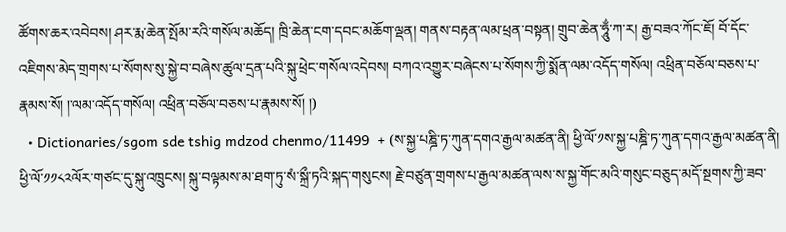ཚོགས་ཆར་འབེབས། ཤར་རྨ་ཆེན་སྤོམ་རའི་གསོལ་མཆོད། ཁྲི་ཆེན་ངག་དབང་མཆོག་ལྡན། གནས་བརྟན་ལམ་ཕྲན་བསྟན། གྲུབ་ཆེན་ཧཱུྂ་ཀ་ར། རྒྱ་བཟའ་ཀོང་ཇོ། བོ་དོང་འཇིགས་མེད་གྲགས་པ་སོགས་སུ་སྐྱེ་བ་བཞེས་ཚུལ་དྲན་པའི་སྐུ་ཕྲེང་གསོལ་འདེབས། བཀའ་འགྱུར་བཞེངས་པ་སོགས་ཀྱི་སྨོན་ལམ་འདོད་གསོལ། འཕྲིན་བཅོལ་བཅས་པ་རྣམས་སོ། །་ལམ་འདོད་གསོལ། འཕྲིན་བཅོལ་བཅས་པ་རྣམས་སོ། །)
  • Dictionaries/sgom sde tshig mdzod chenmo/11499  + (ས་སྐྱ་པཎྜི་ཏ་ཀུན་དགའ་རྒྱལ་མཚན་ནི། ཕྱི་ལོ་༡ས་སྐྱ་པཎྜི་ཏ་ཀུན་དགའ་རྒྱལ་མཚན་ནི། ཕྱི་ལོ་༡༡༨༢ལོར་གཙང་དུ་སྐུ་འཁྲུངས། སྐུ་བལྟམས་མ་ཐག་ཏུ་སཾ་སྐྲྀ་ཏའི་སྐད་གསུངས། རྗེ་བཙུན་གྲགས་པ་རྒྱལ་མཚན་ལས་ས་སྐྱ་གོང་མའི་གསུང་བཅུད་མདོ་སྔགས་ཀྱི་ཟབ་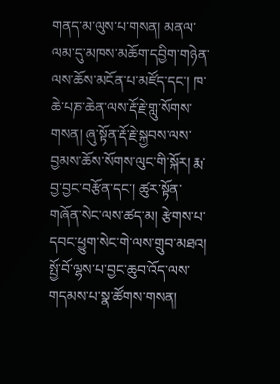གནད་མ་ལུས་པ་གསན། མནལ་ལམ་དུ་མཁས་མཆོག་དབྱིག་གཉེན་ལས་ཆོས་མངོན་པ་མཛོད་དང་། ཁ་ཆེ་པཎ་ཆེན་ལས་རྡོ་རྗེ་གླུ་སོགས་གསན། ཞུ་སྟོན་རྡོ་རྗེ་སྐྱབས་ལས་བྱམས་ཆོས་སོགས་ལུང་གི་སྐོར། རྨ་བྱ་བྱང་བརྩོན་དང་། ཚུར་སྟོན་གཞོན་སེང་ལས་ཚད་མ། རྩེགས་པ་དབང་ཕྱུག་སེང་གེ་ལས་གྲུབ་མཐའ། སྤྱོ་བོ་ལྷས་པ་བྱང་ཆུབ་འོད་ལས་གདམས་པ་སྣ་ཚོགས་གསན།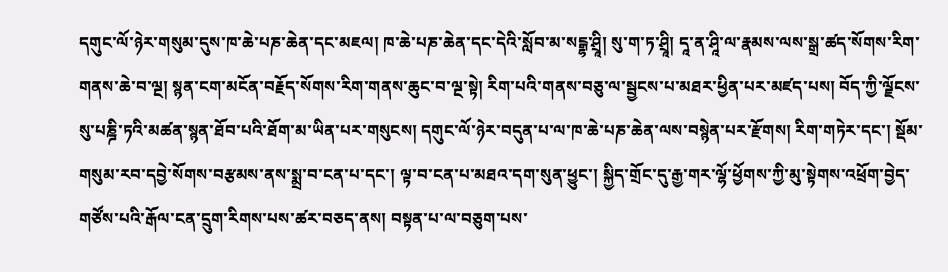དགུང་ལོ་ཉེར་གསུམ་དུས་ཁ་ཆེ་པཎ་ཆེན་དང་མཇལ། ཁ་ཆེ་པཎ་ཆེན་དང་དེའི་སློབ་མ་སངྒྷ་ཤྲཱི། སུ་ག་ཏ་ཤྲཱི། དཱ་ན་ཤཱི་ལ་རྣམས་ལས་སྒྲ་ཚད་སོགས་རིག་གནས་ཆེ་བ་ལྔ། སྙན་ངག་མངོན་བརྗོད་སོགས་རིག་གནས་ཆུང་བ་ལྔ་སྟེ། རིག་པའི་གནས་བཅུ་ལ་སྦྱངས་པ་མཐར་ཕྱིན་པར་མཛད་པས། བོད་ཀྱི་ལྗོངས་སུ་པཎྜི་ཏའི་མཚན་སྙན་ཐོབ་པའི་ཐོག་མ་ཡིན་པར་གསུངས། དགུང་ལོ་ཉེར་བདུན་པ་ལ་ཁ་ཆེ་པཎ་ཆེན་ལས་བསྙེན་པར་རྫོགས། རིག་གཏེར་དང་། སྡོམ་གསུམ་རབ་དབྱེ་སོགས་བརྩམས་ནས་སྨྲ་བ་ངན་པ་དང་། ལྟ་བ་ངན་པ་མཐའ་དག་སུན་ཕྱུང་། སྐྱིད་གྲོང་དུ་རྒྱ་གར་ལྷོ་ཕྱོགས་ཀྱི་མུ་སྟེགས་འཕྲོག་བྱེད་གཙོས་པའི་རྒོལ་ངན་དྲུག་རིགས་པས་ཚར་བཅད་ནས། བསྟན་པ་ལ་བཅུག་པས་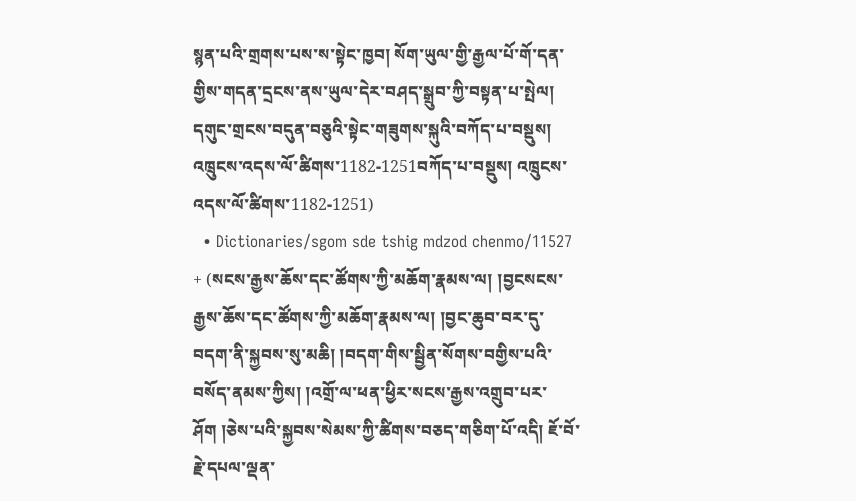སྙན་པའི་གྲགས་པས་ས་སྟེང་ཁྱབ། སོག་ཡུལ་གྱི་རྒྱལ་པོ་གོ་དན་གྱིས་གདན་དྲངས་ནས་ཡུལ་དེར་བཤད་སྒྲུབ་ཀྱི་བསྟན་པ་སྤེལ། དགུང་གྲངས་བདུན་བཅུའི་སྟེང་གཟུགས་སྐུའི་བཀོད་པ་བསྡུས། འཁྲུངས་འདས་ལོ་ཚིགས་1182-1251བཀོད་པ་བསྡུས། འཁྲུངས་འདས་ལོ་ཚིགས་1182-1251)
  • Dictionaries/sgom sde tshig mdzod chenmo/11527  + (སངས་རྒྱས་ཆོས་དང་ཚོགས་ཀྱི་མཆོག་རྣམས་ལ། །བྱངསངས་རྒྱས་ཆོས་དང་ཚོགས་ཀྱི་མཆོག་རྣམས་ལ། །བྱང་ཆུབ་བར་དུ་བདག་ནི་སྐྱབས་སུ་མཆི། །བདག་གིས་སྦྱིན་སོགས་བགྱིས་པའི་བསོད་ནམས་ཀྱིས། །འགྲོ་ལ་ཕན་ཕྱིར་སངས་རྒྱས་འགྲུབ་པར་ཤོག །ཅེས་པའི་སྐྱབས་སེམས་ཀྱི་ཚིགས་བཅད་གཅིག་པོ་འདི། ཇོ་བོ་རྗེ་དཔལ་ལྡན་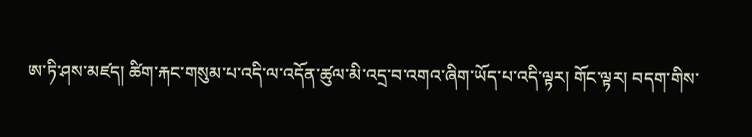ཨ་ཏི་ཤས་མཛད། ཚིག་རྐང་གསུམ་པ་འདི་ལ་འདོན་ཚུལ་མི་འདྲ་བ་འགའ་ཞིག་ཡོད་པ་འདི་ལྟར། གོང་ལྟར། བདག་གིས་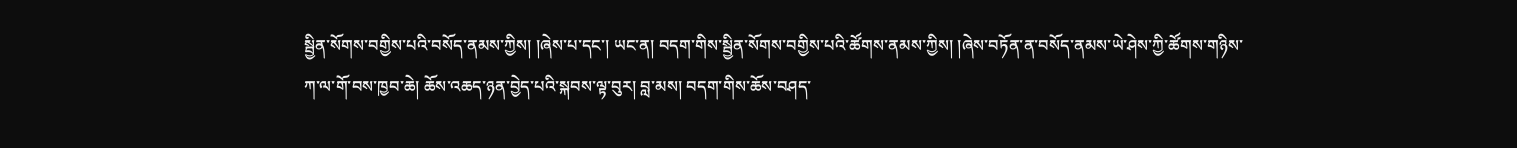སྦྱིན་སོགས་བགྱིས་པའི་བསོད་ནམས་ཀྱིས། །ཞེས་པ་དང་། ཡང་ན། བདག་གིས་སྦྱིན་སོགས་བགྱིས་པའི་ཚོགས་ནམས་ཀྱིས། །ཞེས་བཏོན་ན་བསོད་ནམས་ཡེ་ཤེས་ཀྱི་ཚོགས་གཉིས་ཀ་ལ་གོ་བས་ཁྱབ་ཆེ། ཆོས་འཆད་ཉན་བྱེད་པའི་སྐབས་ལྟ་བུར། བླ་མས། བདག་གིས་ཆོས་བཤད་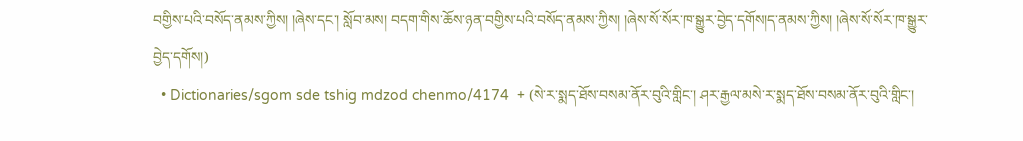བགྱིས་པའི་བསོད་ནམས་ཀྱིས། །ཞེས་དང་། སློབ་མས། བདག་གིས་ཆོས་ཉན་བགྱིས་པའི་བསོད་ནམས་ཀྱིས། །ཞེས་སོ་སོར་ཁ་སྒྱུར་བྱེད་དགོས།ད་ནམས་ཀྱིས། །ཞེས་སོ་སོར་ཁ་སྒྱུར་བྱེད་དགོས།)
  • Dictionaries/sgom sde tshig mdzod chenmo/4174  + (སེ་ར་སྨད་ཐོས་བསམ་ནོར་བུའི་གླིང་། ཤར་རྒྱལ་མསེ་ར་སྨད་ཐོས་བསམ་ནོར་བུའི་གླིང་།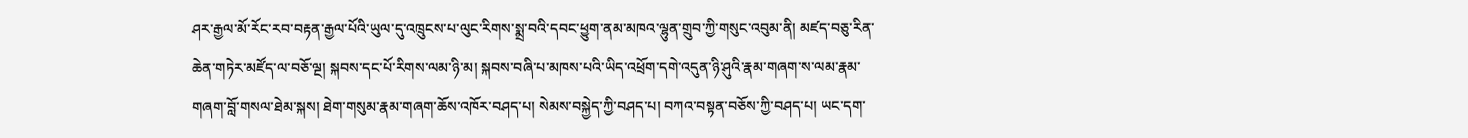ཤར་རྒྱལ་མོ་རོང་རབ་བརྟན་རྒྱལ་པོའི་ཡུལ་དུ་འཁྲུངས་པ་ལུང་རིགས་སྨྲ་བའི་དབང་ཕྱུག་ནམ་མཁའ་ལྷུན་གྲུབ་ཀྱི་གསུང་འབུམ་ནི། མཛད་བཅུ་རིན་ཆེན་གཏེར་མཛོད་ལ་བཅོ་ལྔ། སྐབས་དང་པོ་རིགས་ལམ་ཉི་མ། སྐབས་བཞི་པ་མཁས་པའི་ཡིད་འཕྲོག་དགེ་འདུན་ཉི་ཤུའི་རྣམ་གཞག་ས་ལམ་རྣམ་གཞག་བློ་གསལ་ཐེམ་སྐས། ཐེག་གསུམ་རྣམ་གཞག་ཆོས་འཁོར་བཤད་པ། སེམས་བསྐྱེད་ཀྱི་བཤད་པ། བཀའ་བསྟན་བཅོས་ཀྱི་བཤད་པ། ཡང་དག་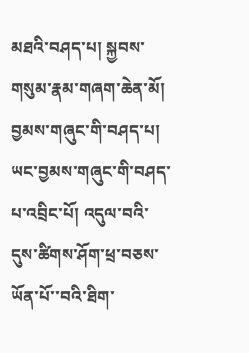མཐའི་བཤད་པ། སྐྱབས་གསུམ་རྣམ་གཞག་ཆེན་མོ། བྱམས་གཞུང་གི་བཤད་པ། ཡང་བྱམས་གཞུང་གི་བཤད་པ་འབྲིང་པོ། འདུལ་བའི་དུས་ཚིགས་ཤོག་ཕྲ་བཅས་ཡོན་པོ་་བའི་ཐིག་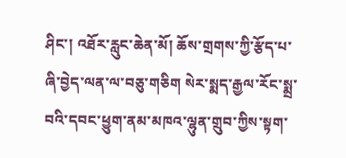ཤིང་། འཐོར་རླུང་ཆེན་མོ། ཆོས་གྲགས་ཀྱི་རྩོད་པ་ཞི་བྱེད་ལན་ལ་བཅུ་གཅིག སེར་སྨད་རྒྱལ་རོང་སྨྲ་བའི་དབང་ཕྱུག་ནམ་མཁའ་ལྷུན་གྲུབ་ཀྱིས་སྟག་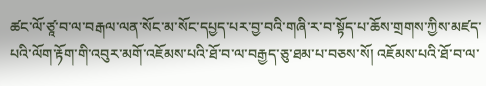ཚང་ལོ་ཙཱ་བ་ལ་བརྒལ་ལན་སོང་མ་སོང་དཔྱད་པར་བྱ་བའི་གཞི་ར་བ་སྟོད་པ་ཆོས་གྲགས་ཀྱིས་མཛད་པའི་ལོག་རྟོག་གི་འབུར་མགོ་འཇོམས་པའི་ཐོ་བ་ལ་བརྒྱད་ཅུ་ཐམ་པ་བཅས་སོ། འཇོམས་པའི་ཐོ་བ་ལ་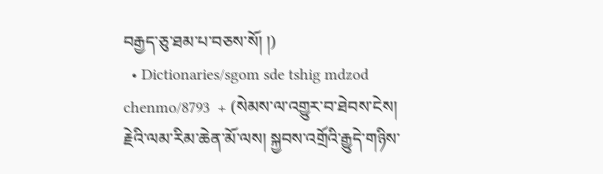བརྒྱད་ཅུ་ཐམ་པ་བཅས་སོ། །)
  • Dictionaries/sgom sde tshig mdzod chenmo/8793  + (སེམས་ལ་འགྱུར་བ་ཐེབས་ངེས། རྗེའི་ལམ་རིམ་ཆེན་མོ་ལས། སྐྱབས་འགྲོའི་རྒྱུདེ་གཉིས་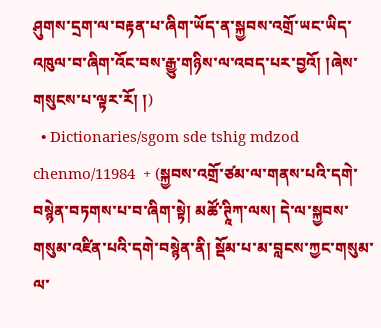ཤུགས་དྲག་ལ་བརྟན་པ་ཞིག་ཡོད་ན་སྐྱབས་འགྲོ་ཡང་ཡིད་འཁུལ་བ་ཞིག་འོང་བས་རྒྱུ་གཉིས་ལ་འབད་པར་བྱའོ། །ཞེས་གསུངས་པ་ལྟར་རོ། །)
  • Dictionaries/sgom sde tshig mdzod chenmo/11984  + (སྐྱབས་འགྲོ་ཙམ་ལ་གནས་པའི་དགེ་བསྙེན་བཏགས་པ་བ་ཞིག་སྟེ། མཚོ་ཊཱིཀ་ལས། དེ་ལ་སྐྱབས་གསུམ་འཛིན་པའི་དགེ་བསྙེན་ནི། སྡོམ་པ་མ་བླངས་ཀྱང་གསུམ་ལ་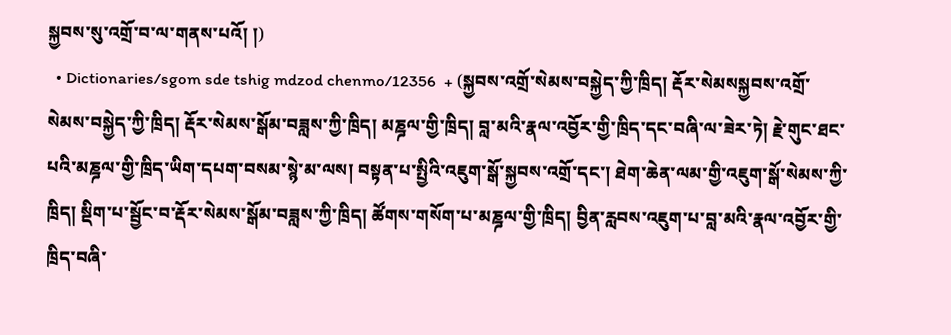སྐྱབས་སུ་འགྲོ་བ་ལ་གནས་པའོ། །)
  • Dictionaries/sgom sde tshig mdzod chenmo/12356  + (སྐྱབས་འགྲོ་སེམས་བསྐྱེད་ཀྱི་ཁྲིད། རྡོར་སེམསསྐྱབས་འགྲོ་སེམས་བསྐྱེད་ཀྱི་ཁྲིད། རྡོར་སེམས་སྒོམ་བཟླས་ཀྱི་ཁྲིད། མཎྜལ་གྱི་ཁྲིད། བླ་མའི་རྣལ་འབྱོར་གྱི་ཁྲིད་དང་བཞི་ལ་ཟེར་ཏེ། རྗེ་གུང་ཐང་པའི་མཎྜལ་གྱི་ཁྲིད་ཡིག་དཔག་བསམ་སྙེ་མ་ལས། བསྟན་པ་སྤྱིའི་འཇུག་སྒོ་སྐྱབས་འགྲོ་དང་། ཐེག་ཆེན་ལམ་གྱི་འཇུག་སྒོ་སེམས་ཀྱི་ཁྲིད། སྡིག་པ་སྦྱོང་བ་རྡོར་སེམས་སྒོམ་བཟླས་ཀྱི་ཁྲིད། ཚོགས་གསོག་པ་མཎྜལ་གྱི་ཁྲིད། བྱིན་རླབས་འཇུག་པ་བླ་མའི་རྣལ་འབྱོར་གྱི་ཁྲིད་བཞི་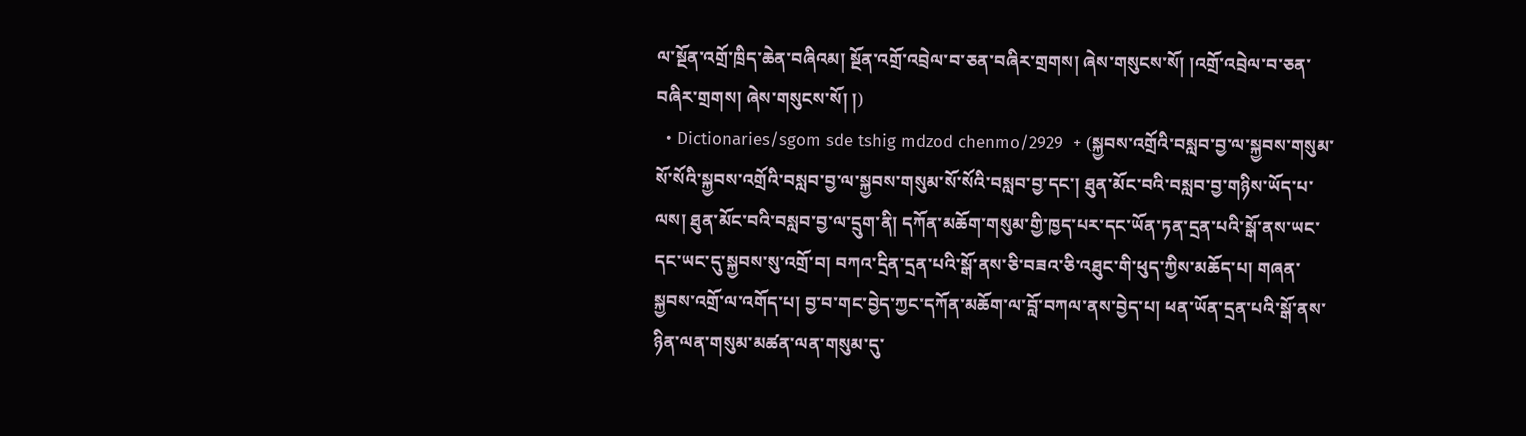ལ་སྔོན་འགྲོ་ཁྲིད་ཆེན་བཞིའམ། སྔོན་འགྲོ་འབྲེལ་བ་ཅན་བཞིར་གྲགས། ཞེས་གསུངས་སོ། །འགྲོ་འབྲེལ་བ་ཅན་བཞིར་གྲགས། ཞེས་གསུངས་སོ། །)
  • Dictionaries/sgom sde tshig mdzod chenmo/2929  + (སྐྱབས་འགྲོའི་བསླབ་བྱ་ལ་སྐྱབས་གསུམ་སོ་སོའི་སྐྱབས་འགྲོའི་བསླབ་བྱ་ལ་སྐྱབས་གསུམ་སོ་སོའི་བསླབ་བྱ་དང་། ཐུན་མོང་བའི་བསླབ་བྱ་གཉིས་ཡོད་པ་ལས། ཐུན་མོང་བའི་བསླབ་བྱ་ལ་དྲུག་ནི། དཀོན་མཆོག་གསུམ་གྱི་ཁྱད་པར་དང་ཡོན་ཏན་དྲན་པའི་སྒོ་ནས་ཡང་དང་ཡང་དུ་སྐྱབས་སུ་འགྲོ་བ། བཀའ་དྲིན་དྲན་པའི་སྒོ་ནས་ཅི་བཟའ་ཅི་འཐུང་གི་ཕུད་ཀྱིས་མཆོད་པ། གཞན་སྐྱབས་འགྲོ་ལ་འགོད་པ། བྱ་བ་གང་བྱེད་ཀྱང་དཀོན་མཆོག་ལ་བློ་བཀལ་ནས་བྱེད་པ། ཕན་ཡོན་དྲན་པའི་སྒོ་ནས་ཉིན་ལན་གསུམ་མཚན་ལན་གསུམ་དུ་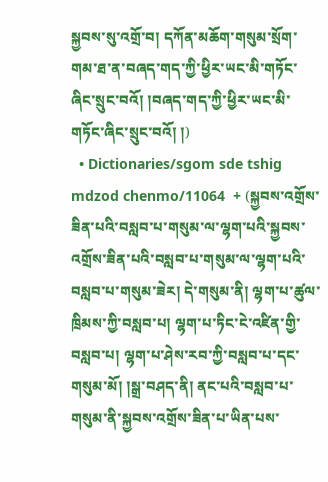སྐྱབས་སུ་འགྲོ་བ། དཀོན་མཆོག་གསུམ་སྲོག་གམ་ཐ་ན་བཞད་གད་ཀྱི་ཕྱིར་ཡང་མི་གཏོང་ཞིང་སྲུང་བའོ། །བཞད་གད་ཀྱི་ཕྱིར་ཡང་མི་གཏོང་ཞིང་སྲུང་བའོ། །)
  • Dictionaries/sgom sde tshig mdzod chenmo/11064  + (སྐྱབས་འགྲོས་ཟིན་པའི་བསླབ་པ་གསུམ་ལ་ལྷག་པའི་སྐྱབས་འགྲོས་ཟིན་པའི་བསླབ་པ་གསུམ་ལ་ལྷག་པའི་བསླབ་པ་གསུམ་ཟེར། དེ་གསུམ་ནི། ལྷག་པ་ཚུལ་ཁྲིམས་ཀྱི་བསླབ་པ། ལྷག་པ་ཏིང་ངེ་འཛིན་གྱི་བསླབ་པ། ལྷག་པ་ཤེས་རབ་ཀྱི་བསླབ་པ་དང་གསུམ་མོ། །སྒྲ་བཤད་ནི། ནང་པའི་བསླབ་པ་གསུམ་ནི་སྐྱབས་འགྲོས་ཟིན་པ་ཡིན་པས་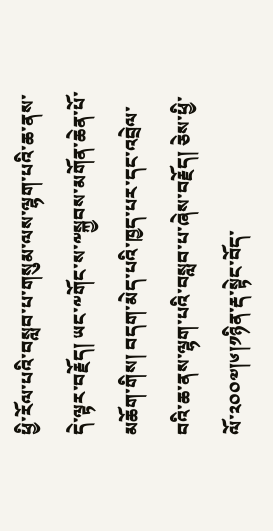ཕྱི་རོལ་པའི་བསླབ་པ་གསུམ་ལས་ལྷག་པའི་ཆ་ནས་དེ་ལྟར་བརྗོད། ཡང་༸གོང་ས་༸སྐྱབས་མགོན་ཆེན་པོ་མཆོག་གིས། བདག་མེད་པའི་ཁྱད་པར་དང་འབྲེལ་བའི་ཆ་ནས་ལྷག་པའི་བསླབ་པ་ཞེས་བརྗོད། ཅེས་ཕྱི་ལོ་༢༠༠༧།༦།༡ཉིན་རྡ་སྟེང་བོད་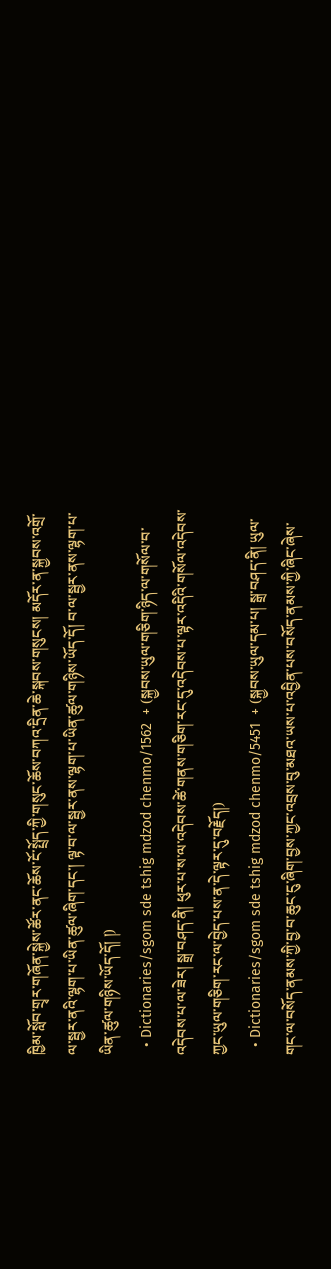ཁྱིམ་སློབ་གྲྭར་གཞོན་སྐྱེས་ཚོར་ནང་ཆོས་ངོ་སྤྲོད་ཀྱི་གསུང་ཆོས་བཀའ་དྲིན་ཆེ་སྐབས་གསུངས། མདོར་ན་སྐྱབས་འགྲོ་ལ་སྦྱར་ནའི་ལྷག་པ་ཡིན་ཚུལ་ཞིག་དང་། ལྟ་བ་ལ་སྦྱར་ནས་ལྷག་པ་ཡིན་ཚུལ་གཉིས་ཡོད་དོ། བ་ལ་སྦྱར་ནས་ལྷག་པ་ཡིན་ཚུལ་གཉིས་ཡོད་དོ། །)
  • Dictionaries/sgom sde tshig mdzod chenmo/1562  + (སྐྱབས་ཡུལ་གཅིག་ཉིད་ལ་གསོལ་བ་འདེབས་པ་ལ་ཟེར། སྒྲ་བཤད་ནི། ཕུར་པ་ས་ལ་འདེབས་ཚེ་གནས་གཅིག་རང་དུ་འདེབས་པ་ལྟར་འདིའི་གསོལ་འདེབས་ཀྱང་ཡུལ་གཅིག་རང་ལ་བྱེད་པས་ན་དེ་ལྟར་དུ་བརྗོད།)
  • Dictionaries/sgom sde tshig mdzod chenmo/5451  + (སྐྱབས་ཡུལ་དམ་པ། སྒྲ་བཤད་ནི། ཡུལ་གང་ལ་བསོད་ནམས་ཀྱི་བྱ་བ་ཆུང་ངུ་ཞིག་བྱས་ཀྱང་འབྲས་བུ་མཐའ་ཡས་པ་འབྱིན་པས་བསོད་ནམས་ཀྱི་ཞིང་ཞེས་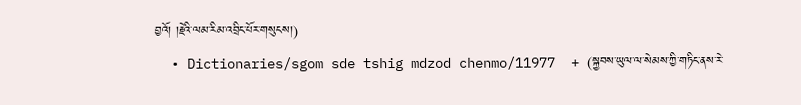བྱའོ། །རྗེའི་ལམ་རིམ་འབྲིང་པོར་གསུངས།)
  • Dictionaries/sgom sde tshig mdzod chenmo/11977  + (སྐྱབས་ཡུལ་ལ་སེམས་ཀྱི་གཏིང་ནས་རེ་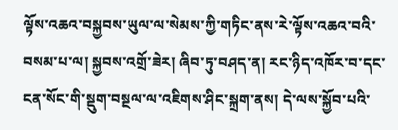ལྟོས་འཆའ་བསྐྱབས་ཡུལ་ལ་སེམས་ཀྱི་གཏིང་ནས་རེ་ལྟོས་འཆའ་བའི་བསམ་པ་ལ། སྐྱབས་འགྲོ་ཟེར། ཞིབ་ཏུ་བཤད་ན། རང་ཉིད་འཁོར་བ་དང་ངན་སོང་གི་སྡུག་བསྔལ་ལ་འཇིགས་ཤིང་སྐྲག་ནས། དེ་ལས་སྐྱོབ་པའི་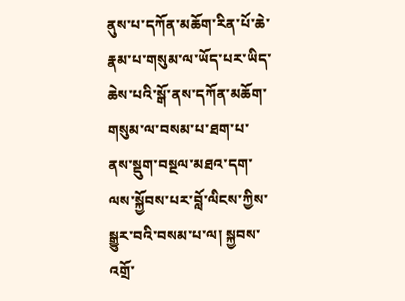ནུས་པ་དཀོན་མཆོག་རིན་པོ་ཆེ་རྣམ་པ་གསུམ་ལ་ཡོད་པར་ཡིད་ཆེས་པའི་སྒོ་ནས་དཀོན་མཆོག་གསུམ་ལ་བསམ་པ་ཐག་པ་ནས་སྡུག་བསྔལ་མཐའ་དག་ལས་སྐྱོབས་པར་བློ་ལིངས་ཀྱིས་སྒྱུར་བའི་བསམ་པ་ལ། སྐྱབས་འགྲོ་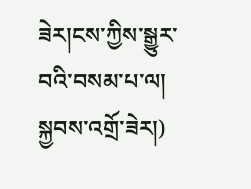ཟེར།ངས་ཀྱིས་སྒྱུར་བའི་བསམ་པ་ལ། སྐྱབས་འགྲོ་ཟེར།)